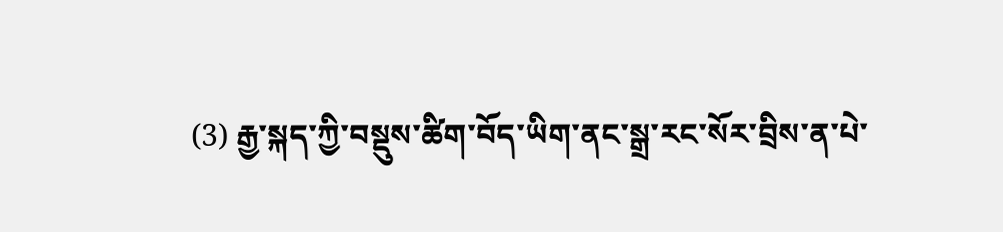(3) རྒྱ་སྐད་ཀྱི་བསྡུས་ཚིག་བོད་ཡིག་ནང་སྒྲ་རང་སོར་བྲིས་ན་པེ་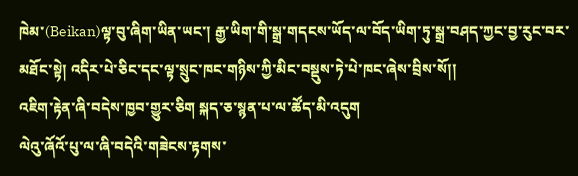ཁེམ་(Beikan)ལྟ་བུ་ཞིག་ཡིན་ཡང་། རྒྱ་ཡིག་གི་སྒྲ་གདངས་ཡོད་ལ་བོད་ཡིག་ཏུ་སྒྲ་བཤད་ཀྱང་བྱ་རུང་བར་མཐོང་སྟེ། འདིར་པེ་ཅིང་དང་ལྟ་སྲུང་ཁང་གཉིས་ཀྱི་མིང་བསྡུས་ཏེ་པེ་ཁང་ཞེས་བྲིས་སོ།།
འཇིག་རྟེན་ཞི་བདེས་ཁྱབ་གྱུར་ཅིག སྐད་ཅ་སྙན་པ་ལ་ཚོད་མི་འདུག
ལེའུ་ཞོའོ་པུ་ལ་ཞི་བདེའི་གཟེངས་རྟགས་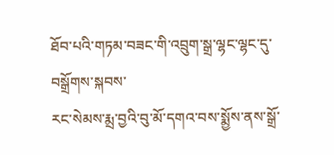ཐོབ་པའི་གཏམ་བཟང་གི་འབྲུག་སྒྲ་ལྷང་ལྷང་དུ་བསྒྲོགས་སྐབས་
རང་སེམས་རྨྲ་བྱའི་བུ་མོ་དགའ་བས་སྨྱོས་ནས་སྒྲོ་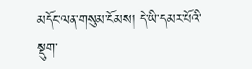མདོང་ལན་གསུམ་ངོམས། དེ་ཡི་དམར་པོའི་སྡུག་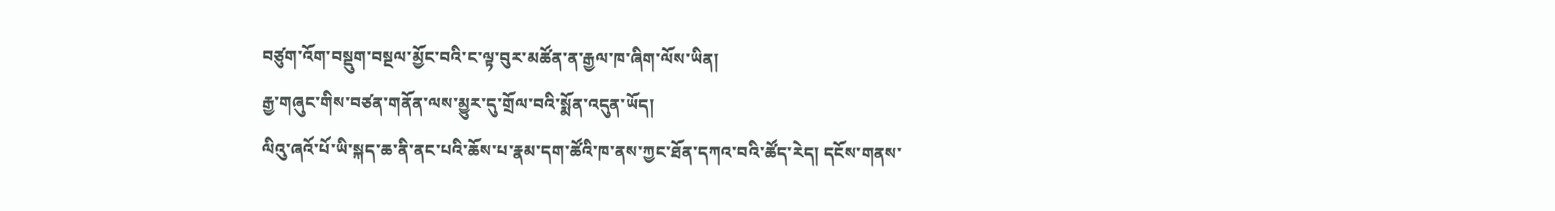བཙུག་འོག་བསྡུག་བསྔལ་མྱོང་བའི་ང་ལྟ་བུར་མཚོན་ན་རྒྱལ་ཁ་ཞིག་ལོས་ཡིན།
རྒྱ་གཞུང་གིས་བཙན་གནོན་ལས་མྱུར་དུ་གྲོལ་བའི་སྨོན་འདུན་ཡོད།
ལིའུ་ཞའོ་པོ་ཡི་སྐད་ཆ་ནི་ནང་པའི་ཆོས་པ་རྣམ་དག་ཚོའི་ཁ་ནས་ཀྱང་ཐོན་དཀའ་བའི་ཚོད་རེད། དངོས་གནས་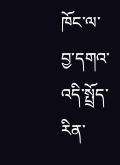ཁོང་ལ་
བྱ་དགའ་འདི་སྤྲོད་རིན་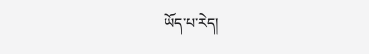ཡོད་པ་རེད།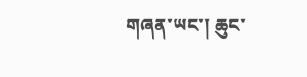གཞན་ཡང་། ཆུང་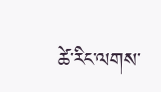ཚེ་རིང་ལགས་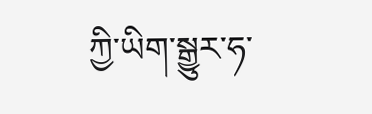ཀྱི་ཡིག་སྒྱུར་ཧ་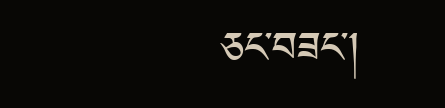ཅང་བཟང་།